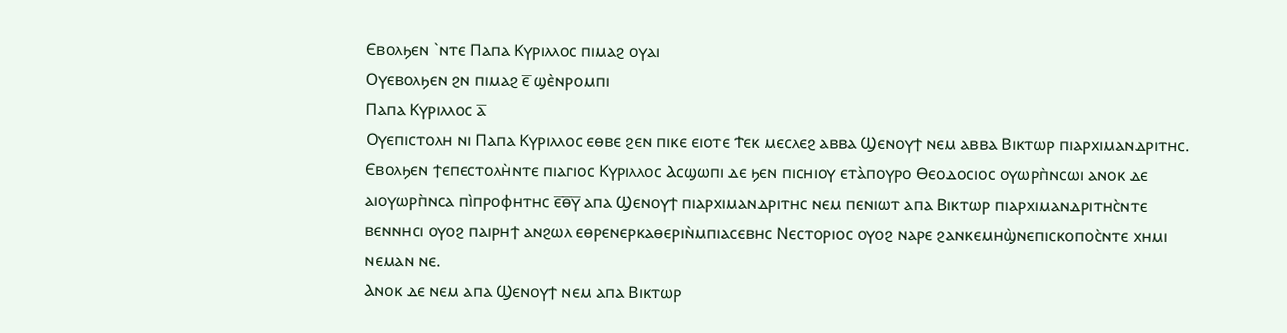Ⲉⲃⲟⲗϧⲉⲛ `ⲛⲧⲉ Ⲡⲁⲡⲁ Ⲕⲩⲣⲓⲗⲗⲟⲥ ⲡⲓⲙⲁϩ ⲟⲩⲁⲓ
Ⲟⲩⲉⲃⲟⲗϧⲉⲛ ϩⲛ ⲡⲓⲙⲁϩ ⲉ̅ ϣⲉ̀ⲛⲣⲟⲙⲡⲓ
Ⲡⲁⲡⲁ Ⲕⲩⲣⲓⲗⲗⲟⲥ ⲁ̅
Ⲟⲩⲉⲡⲓⲥⲧⲟⲗⲏ ⲛⲓ Ⲡⲁⲡⲁ Ⲕⲩⲣⲓⲗⲗⲟⲥ ⲉⲑⲃⲉ ϩⲉⲛ ⲡⲓⲕⲉ ⲉⲓⲟⲧⲉ Ϯⲉⲕ ⲙⲉⲥⲗⲉϩ ⲁⲃⲃⲁ Ϣⲉⲛⲟⲩϯ ⲛⲉⲙ ⲁⲃⲃⲁ Ⲃⲓⲕⲧⲱⲣ ⲡⲓⲁⲣⲭⲓⲙⲁⲛⲇⲣⲓⲧⲏⲥ.
Ⲉⲃⲟⲗϧⲉⲛ ϯⲉⲡⲉⲥⲧⲟⲗⲏ̀ⲛⲧⲉ ⲡⲓⲁⲅⲓⲟⲥ Ⲕⲩⲣⲓⲗⲗⲟⲥ Ⲁⲥϣⲱⲡⲓ ⲇⲉ ϧⲉⲛ ⲡⲓⲥⲏⲓⲟⲩ ⲉⲧⲁ̀ⲡⲟⲩⲣⲟ Ⲑⲉⲟⲇⲟⲥⲓⲟⲥ ⲟⲩⲱⲣⲡ̀ⲛⲥⲱⲓ ⲁⲛⲟⲕ ⲇⲉ ⲁⲓⲟⲩⲱⲣⲡ̀ⲛⲥⲁ ⲡⲓ̀ⲡⲣⲟⲫⲏⲧⲏⲥ ⲉ̅ⲑ̅ⲩ̅ ⲁⲡⲁ Ϣⲉⲛⲟⲩϯ ⲡⲓⲁⲣⲭⲓⲙⲁⲛⲇⲣⲓⲧⲏⲥ ⲛⲉⲙ ⲡⲉⲛⲓⲱⲧ ⲁⲡⲁ Ⲃⲓⲕⲧⲱⲣ ⲡⲓⲁⲣⲭⲓⲙⲁⲛⲇⲣⲓⲧⲏⲥ̀ⲛⲧⲉ ⲃⲉⲛⲛⲏⲥⲓ ⲟⲩⲟϩ ⲡⲁⲓⲣⲏϯ ⲁⲛϩⲱⲗ ⲉⲑⲣⲉⲛⲉⲣⲕⲁⲑⲉⲣⲓⲛ̀ⲙⲡⲓⲁⲥⲉⲃⲏⲥ Ⲛⲉⲥⲧⲟⲣⲓⲟⲥ ⲟⲩⲟϩ ⲛⲁⲣⲉ ϩⲁⲛⲕⲉⲙⲏϣ̀ⲛⲉⲡⲓⲥⲕⲟⲡⲟⲥ̀ⲛⲧⲉ ⲭⲏⲙⲓ ⲛⲉⲙⲁⲛ ⲛⲉ.
Ⲁⲛⲟⲕ ⲇⲉ ⲛⲉⲙ ⲁⲡⲁ Ϣⲉⲛⲟⲩϯ ⲛⲉⲙ ⲁⲡⲁ Ⲃⲓⲕⲧⲱⲣ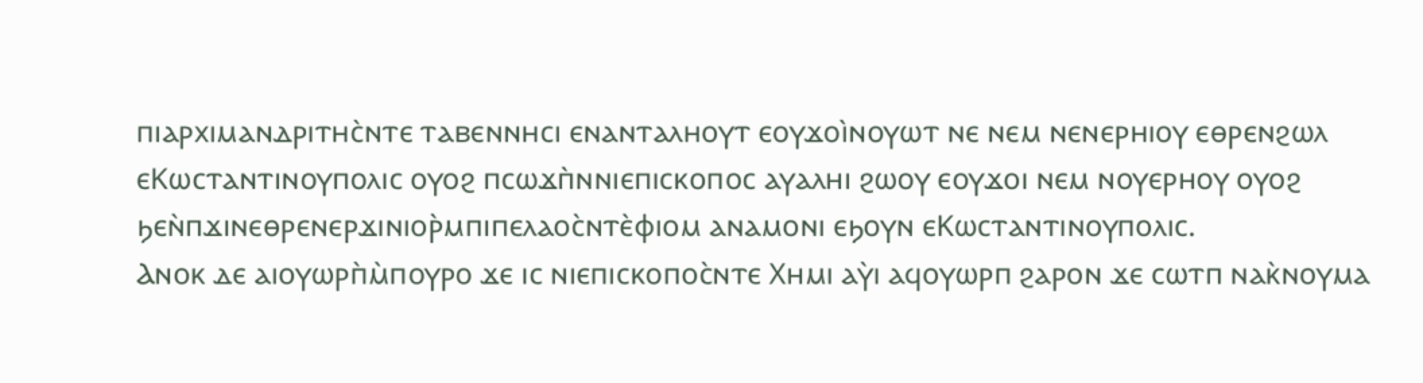ⲡⲓⲁⲣⲭⲓⲙⲁⲛⲇⲣⲓⲧⲏⲥ̀ⲛⲧⲉ ⲧⲁⲃⲉⲛⲛⲏⲥⲓ ⲉⲛⲁⲛⲧⲁⲗⲏⲟⲩⲧ ⲉⲟⲩϫⲟⲓ̀ⲛⲟⲩⲱⲧ ⲛⲉ ⲛⲉⲙ ⲛⲉⲛⲉⲣⲏⲓⲟⲩ ⲉⲑⲣⲉⲛϩⲱⲗ ⲉⲔⲱⲥⲧⲁⲛⲧⲓⲛⲟⲩⲡⲟⲗⲓⲥ ⲟⲩⲟϩ ⲡⲥⲱϫⲡ̀ⲛⲛⲓⲉⲡⲓⲥⲕⲟⲡⲟⲥ ⲁⲩⲁⲗⲏⲓ ϩⲱⲟⲩ ⲉⲟⲩϫⲟⲓ ⲛⲉⲙ ⲛⲟⲩⲉⲣⲏⲟⲩ ⲟⲩⲟϩ ϧⲉⲛ̀ⲡϫⲓⲛⲉⲑⲣⲉⲛⲉⲣϫⲓⲛⲓⲟⲣ̀ⲙⲡⲓⲡⲉⲗⲁⲟⲥ̀ⲛⲧⲉ̀ⲫⲓⲟⲙ ⲁⲛⲁⲙⲟⲛⲓ ⲉϧⲟⲩⲛ ⲉⲔⲱⲥⲧⲁⲛⲧⲓⲛⲟⲩⲡⲟⲗⲓⲥ.
Ⲁⲛⲟⲕ ⲇⲉ ⲁⲓⲟⲩⲱⲣⲡ̀ⲙ̀ⲡⲟⲩⲣⲟ ϫⲉ ⲓⲥ ⲛⲓⲉⲡⲓⲥⲕⲟⲡⲟⲥ̀ⲛⲧⲉ Ⲭⲏⲙⲓ ⲁⲩ̀ⲓ ⲁϥⲟⲩⲱⲣⲡ ϩⲁⲣⲟⲛ ϫⲉ ⲥⲱⲧⲡ ⲛⲁⲕ̀ⲛⲟⲩⲙⲁ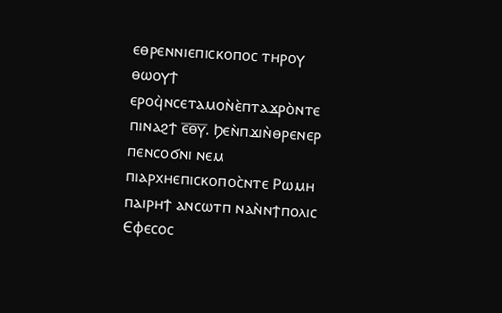ⲉⲑⲣⲉⲛⲛⲓⲉⲡⲓⲥⲕⲟⲡⲟⲥ ⲧⲏⲣⲟⲩ ⲑⲱⲟⲩϯ ⲉⲣⲟϥ̀ⲛⲥⲉⲧⲁⲙⲟⲛ̀ⲉ̀ⲡⲧⲁϫⲣⲟ̀ⲛⲧⲉ ⲡⲓⲛⲁϩϯ ⲉ̅ⲑ̅ⲩ̅. Ϧⲉⲛ̀ⲡϫⲓⲛ̀ⲑⲣⲉⲛⲉⲣ ⲡⲉⲛⲥⲟϭⲛⲓ ⲛⲉⲙ ⲡⲓⲁⲣⲭⲏⲉⲡⲓⲥⲕⲟⲡⲟⲥ̀ⲛⲧⲉ Ⲣⲱⲙⲏ ⲡⲁⲓⲣⲏϯ ⲁⲛⲥⲱⲧⲡ ⲛⲁⲛ̀ⲛϯⲡⲟⲗⲓⲥ Ⲉⲫⲉⲥⲟⲥ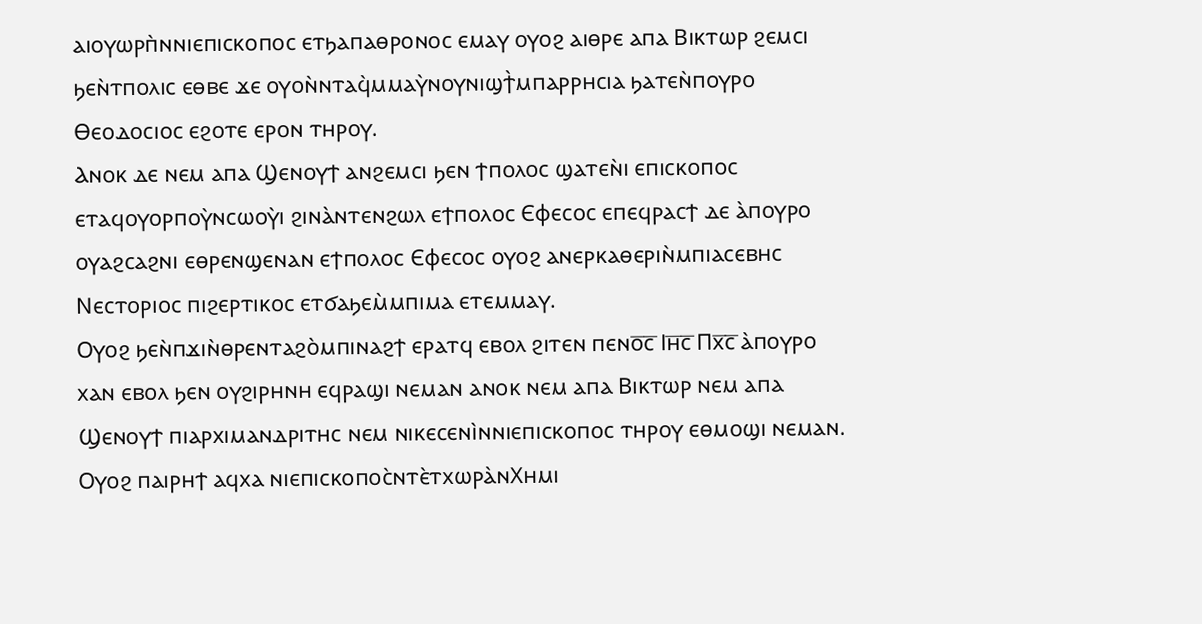ⲁⲓⲟⲩⲱⲣⲡ̀ⲛⲛⲓⲉⲡⲓⲥⲕⲟⲡⲟⲥ ⲉⲧϧⲁⲡⲁⲑⲣⲟⲛⲟⲥ ⲉⲙⲁⲩ ⲟⲩⲟϩ ⲁⲓⲑⲣⲉ ⲁⲡⲁ Ⲃⲓⲕⲧⲱⲣ ϩⲉⲙⲥⲓ ϧⲉⲛ̀ⲧⲡⲟⲗⲓⲥ ⲉⲑⲃⲉ ϫⲉ ⲟⲩⲟⲛ̀ⲛⲧⲁϥ̀ⲙⲙⲁⲩ̀ⲛⲟⲩⲛⲓϣϯ̀ⲙⲡⲁⲣⲣⲏⲥⲓⲁ ϧⲁⲧⲉⲛ̀ⲡⲟⲩⲣⲟ Ⲑⲉⲟⲇⲟⲥⲓⲟⲥ ⲉϩⲟⲧⲉ ⲉⲣⲟⲛ ⲧⲏⲣⲟⲩ.
Ⲁⲛⲟⲕ ⲇⲉ ⲛⲉⲙ ⲁⲡⲁ Ϣⲉⲛⲟⲩϯ ⲁⲛϩⲉⲙⲥⲓ ϧⲉⲛ ϯⲡⲟⲗⲟⲥ ϣⲁⲧⲉⲛ̀ⲓ ⲉⲡⲓⲥⲕⲟⲡⲟⲥ ⲉⲧⲁϥⲟⲩⲟⲣⲡⲟⲩ̀ⲛⲥⲱⲟⲩ̀ⲓ ϩⲓⲛⲁ̀ⲛⲧⲉⲛϩⲱⲗ ⲉϯⲡⲟⲗⲟⲥ Ⲉⲫⲉⲥⲟⲥ ⲉⲡⲉϥⲣⲁⲥϯ ⲇⲉ ⲁ̀ⲡⲟⲩⲣⲟ ⲟⲩⲁϩⲥⲁϩⲛⲓ ⲉⲑⲣⲉⲛϣⲉⲛⲁⲛ ⲉϯⲡⲟⲗⲟⲥ Ⲉⲫⲉⲥⲟⲥ ⲟⲩⲟϩ ⲁⲛⲉⲣⲕⲁⲑⲉⲣⲓⲛ̀ⲙⲡⲓⲁⲥⲉⲃⲏⲥ Ⲛⲉⲥⲧⲟⲣⲓⲟⲥ ⲡⲓϩⲉⲣⲧⲓⲕⲟⲥ ⲉⲧϭⲁϧⲉⲙ̀ⲙⲡⲓⲙⲁ ⲉⲧⲉⲙⲙⲁⲩ.
Ⲟⲩⲟϩ ϧⲉⲛ̀ⲡϫⲓⲛ̀ⲑⲣⲉⲛⲧⲁϩⲟ̀ⲙⲡⲓⲛⲁϩϯ ⲉⲣⲁⲧϥ ⲉⲃⲟⲗ ϩⲓⲧⲉⲛ ⲡⲉⲛⲟ̅ⲥ̅ Ⲓⲏ̅ⲥ̅ Ⲡⲭ̅ⲥ̅ ⲁ̀ⲡⲟⲩⲣⲟ ⲭⲁⲛ ⲉⲃⲟⲗ ϧⲉⲛ ⲟⲩϩⲓⲣⲏⲛⲏ ⲉϥⲣⲁϣⲓ ⲛⲉⲙⲁⲛ ⲁⲛⲟⲕ ⲛⲉⲙ ⲁⲡⲁ Ⲃⲓⲕⲧⲱⲣ ⲛⲉⲙ ⲁⲡⲁ Ϣⲉⲛⲟⲩϯ ⲡⲓⲁⲣⲭⲓⲙⲁⲛⲇⲣⲓⲧⲏⲥ ⲛⲉⲙ ⲛⲓⲕⲉⲥⲉⲛⲓ̀ⲛⲛⲓⲉⲡⲓⲥⲕⲟⲡⲟⲥ ⲧⲏⲣⲟⲩ ⲉⲑⲙⲟϣⲓ ⲛⲉⲙⲁⲛ.
Ⲟⲩⲟϩ ⲡⲁⲓⲣⲏϯ ⲁϥⲭⲁ ⲛⲓⲉⲡⲓⲥⲕⲟⲡⲟⲥ̀ⲛⲧⲉ̀ⲧⲭⲱⲣⲁ̀ⲛⲬⲏⲙⲓ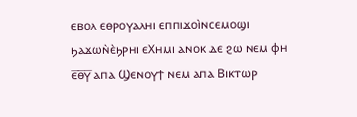ⲉⲃⲟⲗ ⲉⲑⲣⲟⲩⲁⲗⲏⲓ ⲉⲡⲡⲓϫⲟⲓ̀ⲛⲥⲉⲙⲟϣⲓ ϧⲁϫⲱⲛ̀ⲉ̀ϧⲣⲏⲓ ⲉⲬⲏⲙⲓ ⲁⲛⲟⲕ ⲇⲉ ϩⲱ ⲛⲉⲙ ⲫⲏ ⲉ̅ⲑ̅ⲩ̅ ⲁⲡⲁ Ϣⲉⲛⲟⲩϯ ⲛⲉⲙ ⲁⲡⲁ Ⲃⲓⲕⲧⲱⲣ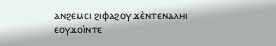ⲁⲛϩⲉⲙⲥⲓ ϩⲓⲫⲁϩⲟⲩ ϫⲉ̀ⲛⲧⲉⲛⲁⲗⲏⲓ ⲉⲟⲩϫⲟⲓ̀ⲛⲧⲉ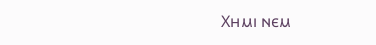Ⲭⲏⲙⲓ ⲛⲉⲙ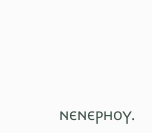ⲛⲉⲛⲉⲣⲏⲟⲩ.